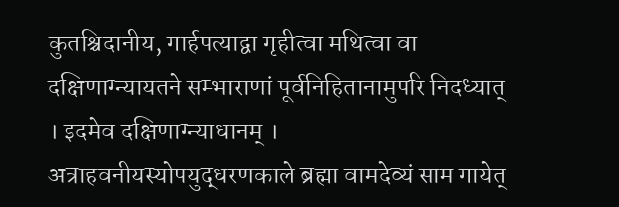कुतश्चिदानीय, गार्हपत्याद्वा गृहीत्वा मथित्वा वा दक्षिणाग्न्यायतने सम्भाराणां पूर्वनिहितानामुपरि निदध्यात् । इदमेव दक्षिणाग्न्याधानम् । अत्राहवनीयस्योपयुद्धरणकाले ब्रह्मा वामदेव्यं साम गायेत्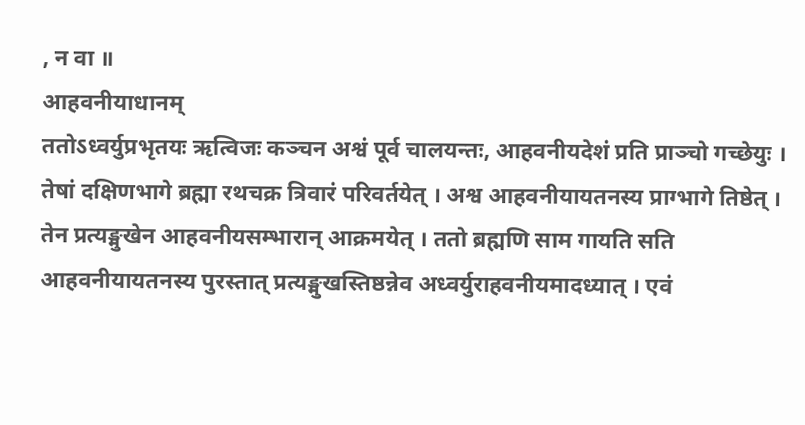, न वा ॥
आहवनीयाधानम्
ततोऽध्वर्युप्रभृतयः ऋत्विजः कञ्चन अश्वं पूर्व चालयन्तः, आहवनीयदेशं प्रति प्राञ्चो गच्छेयुः । तेषां दक्षिणभागे ब्रह्मा रथचक्र त्रिवारं परिवर्तयेत् । अश्व आहवनीयायतनस्य प्राग्भागे तिष्ठेत् । तेन प्रत्यङ्मुखेन आहवनीयसम्भारान् आक्रमयेत् । ततो ब्रह्मणि साम गायति सति आहवनीयायतनस्य पुरस्तात् प्रत्यङ्मुखस्तिष्ठन्नेव अध्वर्युराहवनीयमादध्यात् । एवं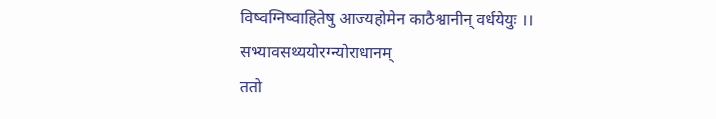विष्वग्निष्वाहितेषु आज्यहोमेन काठैश्वानीन् वर्धयेयुः ।।
सभ्यावसथ्ययोरग्न्योराधानम्
ततो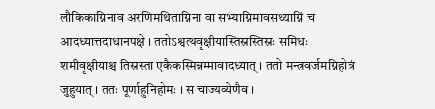लौकिकाग्निनाव अरणिमथिताग्निना वा सभ्याग्निमावसथ्याग्निं च आदध्यात्तदाधानपक्षे । ततोऽश्वत्थवृक्षीयास्तिस्रस्तिस्रः समिधः शमीवृक्षीयाश्च तिस्रस्ता एकैकस्मिन्नम्मावादध्यात् । ततो मन्त्रवर्जमग्निहोत्रं जुहुयात् । ततः पूर्णाहुनिहोमः । स चाज्यव्येणैव ।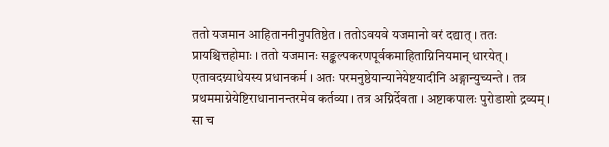ततो यजमान आहिताननीनुपतिष्ठेत । ततोऽवयवे यजमानो वरं दद्यात् । ततः प्रायश्चित्तहोमाः । ततो यजमानः सङ्कल्पकरणपूर्वकमाहिताग्निनियमान् धारयेत् । एतावदग्न्याधेयस्य प्रधानकर्म । अतः परमनुष्ठेयान्यानेयेष्टयादीनि अङ्गान्युच्यन्ते । तत्र प्रथममाग्नेयेष्टिराधानानन्तरमेव कर्तव्या । तत्र अग्निर्देवता । अष्टाकपालः पुरोडाशो द्रव्यम् । सा च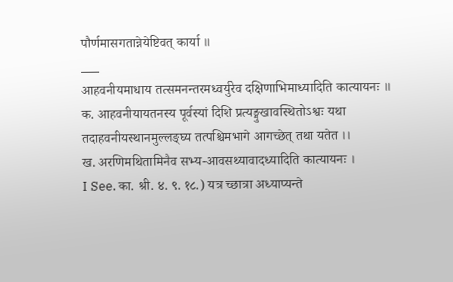पौर्णमासगतान्नेयेष्टिवत् कार्या ॥
___
आहवनीयमाधाय तत्समनन्तरमध्वर्युरेव दक्षिणाभिमाध्यादिति कात्यायनः ॥
क. आहवनीयायतनस्य पूर्वस्यां दिशि प्रत्यङ्मुखावस्थितोऽश्वः यथा तदाहवनीयस्थानमुल्लङ्घ्य तत्पश्चिमभागे आगच्छेत् तथा यतेत ।।
ख. अरणिमथितामिनैव सभ्य-आवसथ्यावादध्यादिति कात्यायनः ।
I See. का. श्री. ४. ९. १८.) यत्र च्छात्रा अध्याप्यन्ते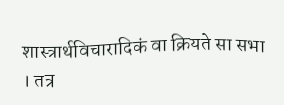शास्त्रार्थविचारादिकं वा क्रियते सा सभा । तत्र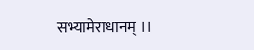सभ्यामेराधानम् ।।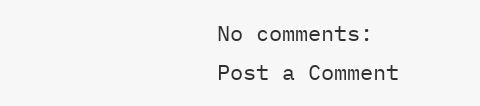No comments:
Post a Comment